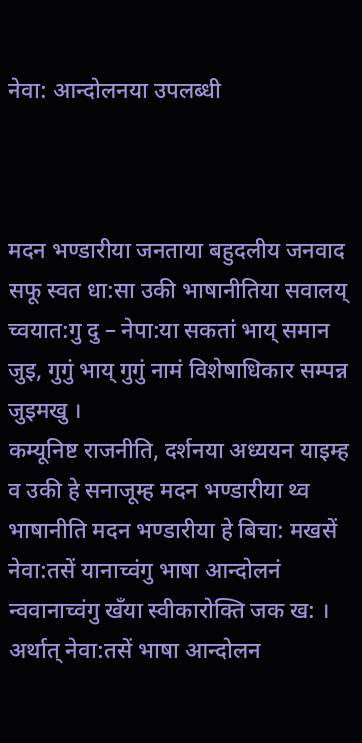नेवा: आन्दोलनया उपलब्धी



मदन भण्डारीया जनताया बहुदलीय जनवाद सफू स्वत धा:सा उकी भाषानीतिया सवालय् च्वयात:गु दु – नेपा:या सकतां भाय् समान जुइ, गुगुं भाय् गुगुं नामं विशेषाधिकार सम्पन्न जुइमखु ।
कम्यूनिष्ट राजनीति, दर्शनया अध्ययन याइम्ह व उकी हे सनाजूम्ह मदन भण्डारीया थ्व भाषानीति मदन भण्डारीया हे बिचा: मखसें नेवा:तसें यानाच्वंगु भाषा आन्दोलनं न्ववानाच्वंगु खँया स्वीकारोक्ति जक ख: । अर्थात् नेवा:तसें भाषा आन्दोलन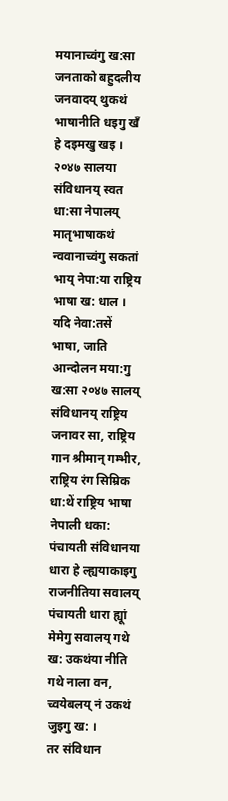मयानाच्वंगु ख:सा जनताको बहुदलीय जनवादय् थुकथं भाषानीति धइगु खँ हे दइमखु खइ ।
२०४७ सालया संविधानय् स्वत धा:सा नेपालय् मातृभाषाकथं न्ववानाच्वंगु सकतां भाय् नेपा:या राष्ट्रिय भाषा ख: धाल । यदि नेवा:तसें भाषा, जाति आन्दोलन मया:गु ख:सा २०४७ सालय् संविधानय् राष्ट्रिय जनावर सा, राष्ट्रिय गान श्रीमान् गम्भीर, राष्ट्रिय रंग सिम्रिक धा:थें राष्ट्रिय भाषा नेपाली धका: पंचायती संविधानया धारा हे ल्ह्ययाकाइगु राजनीतिया सवालय् पंचायती धारा ह्यूां मेमेगु सवालय् गथे ख: उकथंया नीति गथे नाला वन, च्वयेबलय् नं उकथं जुइगु ख: ।
तर संविधान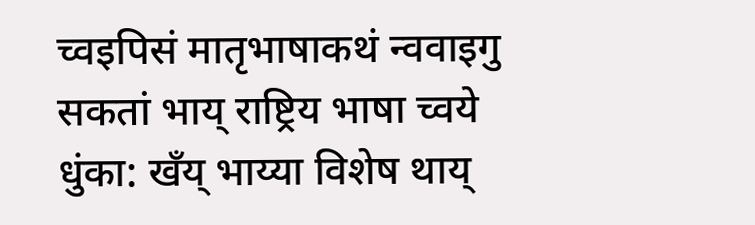च्वइपिसं मातृभाषाकथं न्ववाइगु सकतां भाय् राष्ट्रिय भाषा च्वये धुंका: खँय् भाय्या विशेष थाय्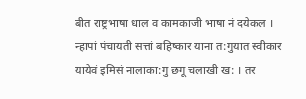बीत राष्ट्रभाषा धाल व कामकाजी भाषा नं दयेकल । न्हापां पंचायती सत्तां बहिष्कार याना त:गुयात स्वीकार यायेवं इमिसं नालाका:गु छगू चलाखी ख: । तर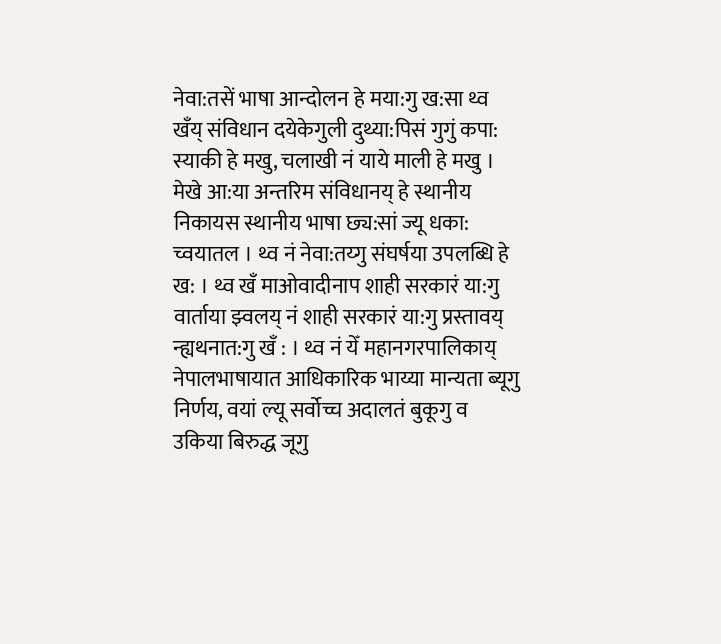नेवा:तसें भाषा आन्दोलन हे मया:गु ख:सा थ्व खँय् संविधान दयेकेगुली दुथ्या:पिसं गुगुं कपा: स्याकी हे मखु, चलाखी नं याये माली हे मखु ।
मेखे आ:या अन्तरिम संविधानय् हे स्थानीय निकायस स्थानीय भाषा छ्य:सां ज्यू धका: च्वयातल । थ्व नं नेवा:तय्गु संघर्षया उपलब्धि हे ख: । थ्व खँ माओवादीनाप शाही सरकारं या:गु वार्ताया झ्वलय् नं शाही सरकारं या:गु प्रस्तावय् न्ह्यथनात:गु खँ : । थ्व नं येँ महानगरपालिकाय् नेपालभाषायात आधिकारिक भाय्या मान्यता ब्यूगु निर्णय, वयां ल्यू सर्वोच्च अदालतं बुकूगु व उकिया बिरुद्ध जूगु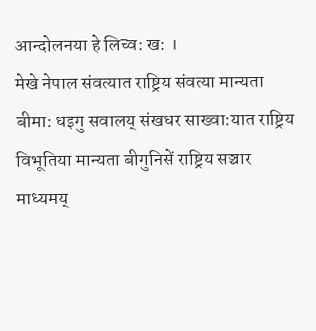आन्दोलनया हे लिच्व: ख: ।
मेखे नेपाल संवत्यात राष्ट्रिय संवत्या मान्यता बीमा: धइगु सवालय् संखधर साख्वा:यात राष्ट्रिय विभूतिया मान्यता बीगुनिसें राष्ट्रिय सञ्चार माध्यमय्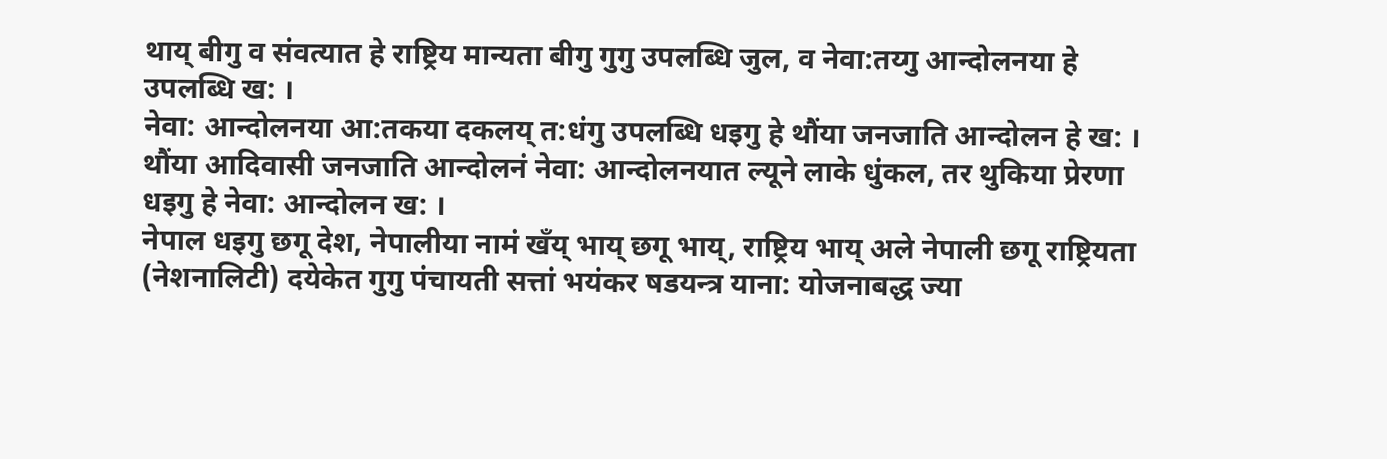थाय् बीगु व संवत्यात हे राष्ट्रिय मान्यता बीगु गुगु उपलब्धि जुल, व नेवा:तय्गु आन्दोलनया हे उपलब्धि ख: ।
नेवा: आन्दोलनया आ:तकया दकलय् त:धंगु उपलब्धि धइगु हे थौंया जनजाति आन्दोलन हे ख: । थौंया आदिवासी जनजाति आन्दोलनं नेवा: आन्दोलनयात ल्यूने लाके धुंकल, तर थुकिया प्रेरणा धइगु हे नेवा: आन्दोलन ख: ।
नेपाल धइगु छगू देश, नेपालीया नामं खँय् भाय् छगू भाय्, राष्ट्रिय भाय् अले नेपाली छगू राष्ट्रियता
(नेशनालिटी) दयेकेत गुगु पंचायती सत्तां भयंकर षडयन्त्र याना: योजनाबद्ध ज्या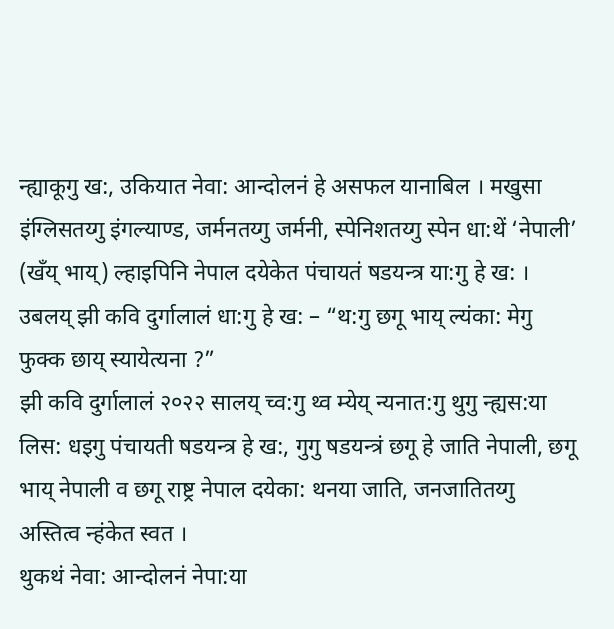न्ह्याकूगु ख:, उकियात नेवा: आन्दोलनं हे असफल यानाबिल । मखुसा इंग्लिसतय्गु इंगल्याण्ड, जर्मनतय्गु जर्मनी, स्पेनिशतय्गु स्पेन धा:थें ‘नेपाली’ (खँय् भाय्) ल्हाइपिनि नेपाल दयेकेत पंचायतं षडयन्त्र या:गु हे ख: ।
उबलय् झी कवि दुर्गालालं धा:गु हे ख: – “थ:गु छगू भाय् ल्यंका: मेगु फुक्क छाय् स्यायेत्यना ?”
झी कवि दुर्गालालं २०२२ सालय् च्व:गु थ्व म्येय् न्यनात:गु थुगु न्ह्यस:या लिस: धइगु पंचायती षडयन्त्र हे ख:, गुगु षडयन्त्रं छगू हे जाति नेपाली, छगू भाय् नेपाली व छगू राष्ट्र नेपाल दयेका: थनया जाति, जनजातितय्गु अस्तित्व न्हंकेत स्वत ।
थुकथं नेवा: आन्दोलनं नेपा:या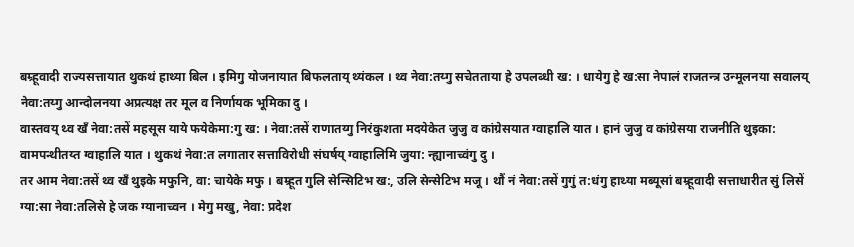बम्र्हूवादी राज्यसत्तायात थुकथं हाथ्या बिल । इमिगु योजनायात बिफलताय् थ्यंकल । थ्व नेवा:तय्गु सचेतताया हे उपलब्धी ख: । धायेगु हे ख:सा नेपालं राजतन्त्र उन्मूलनया सवालय् नेवा:तय्गु आन्दोलनया अप्रत्यक्ष तर मूल व निर्णायक भूमिका दु ।
वास्तवय् थ्व खँ नेवा:तसें महसूस याये फयेकेमा:गु ख: । नेवा:तसें राणातय्गु निरंकुशता मदयेकेत जुजु व कांग्रेसयात ग्वाहालि यात । हानं जुजु व कांग्रेसया राजनीति थुइका: वामपन्थीतय्त ग्वाहालि यात । थुकथं नेवा:त लगातार सत्ताविरोधी संघर्षय् ग्वाहालिमि जुया: न्ह्यानाच्वंगु दु ।
तर आम नेवा:तसें थ्व खँ थुइके मफुनि, वा: चायेके मफु । बम्र्हूत गुलि सेन्सिटिभ ख:, उलि सेन्सेटिभ मजू । थौं नं नेवा:तसें गुगुं त:धंगु हाथ्या मब्यूसां बम्र्हूवादी सत्ताधारीत सुं लिसें ग्या:सा नेवा:तलिसे हे जक ग्यानाच्वन । मेगु मखु, नेवा: प्रदेश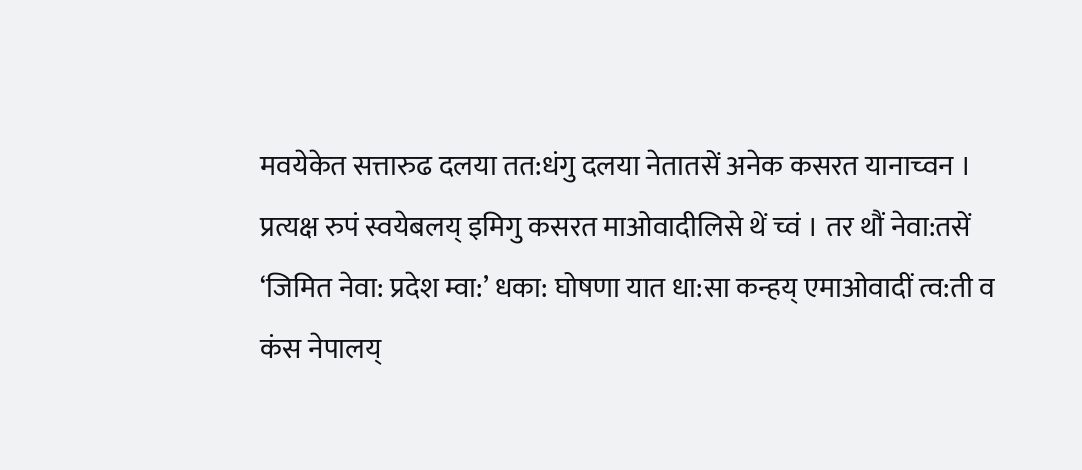मवयेकेत सत्तारुढ दलया तत:धंगु दलया नेतातसें अनेक कसरत यानाच्वन । प्रत्यक्ष रुपं स्वयेबलय् इमिगु कसरत माओवादीलिसे थें च्वं । तर थौं नेवा:तसें ‘जिमित नेवा: प्रदेश म्वा:’ धका: घोषणा यात धा:सा कन्हय् एमाओवादीं त्व:ती व कंस नेपालय्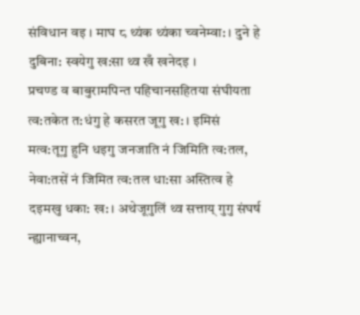संविधान वइ । माघ ८ थ्यंक थ्यंका च्वनेम्वा: । दुने हे दुबिना: स्वयेगु ख:सा थ्व खँ खनेदइ ।
प्रचण्ड व बाबुरामपिन्त पहिचानसहितया संघीयता त्व:तकेत त:धंगु हे कसरत जूगु ख: । इमिसं मत्व:तूगु हुनि धइगु जनजाति नं जिमिति त्व:तल, नेवा:तसें नं जिमित त्व:तल धा:सा अस्तित्व हे दइमखु धका: ख: । अथेजूगुलिं थ्व सत्ताय् गुगु संघर्ष न्ह्यानाच्वन,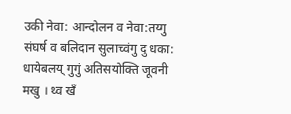उकी नेवा: आन्दोलन व नेवा:तय्गु संघर्ष व बलिदान सुलाच्वंगु दु धका: धायेबलय् गुगुं अतिसयोक्ति जूवनी मखु । थ्व खँ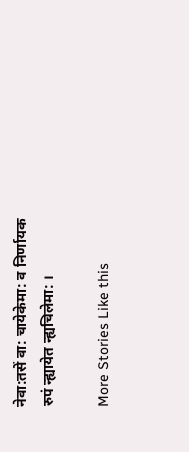नेवा:तसें वा: चायेकेमा: व निर्णायक रुपं न्ह्यायेत न्ह्यचिलेमा: ।

More Stories Like this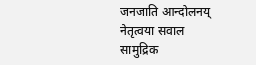जनजाति आन्दोलनय् नेतृत्वया सवाल
सामुद्रिक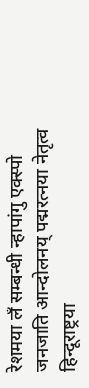रेशमया लँ सम्बन्धी न्हापांगु एक्स्पो
जनजाति आन्दोलनय् पद्मरत्नया नेतृत्व
हिन्दूराष्ट्रया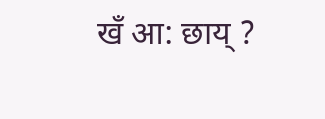खँ आ: छाय् ?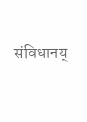संविधानय्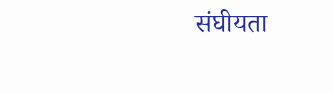संघीयता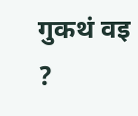गुकथं वइ ?